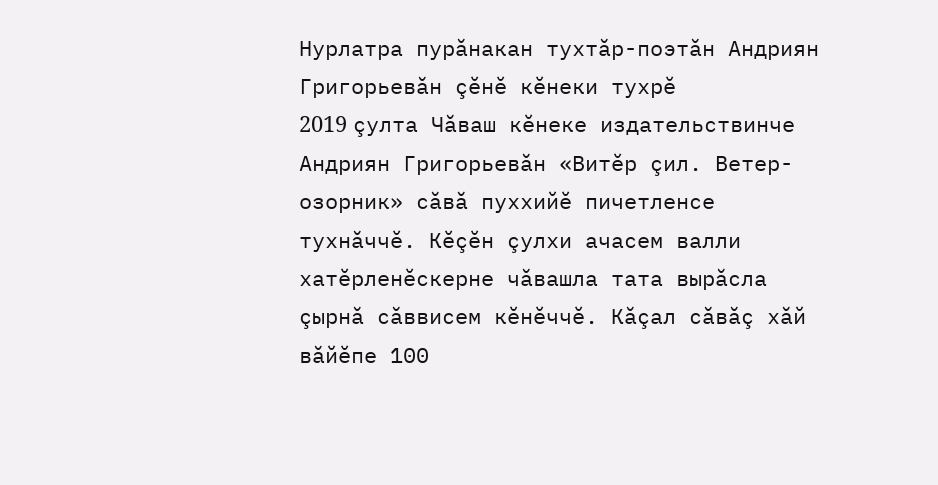Нурлатра пурăнакан тухтăр-поэтăн Андриян Григорьевăн çӗнӗ кӗнеки тухрӗ
2019 çулта Чăваш кӗнеке издательствинче Андриян Григорьевăн «Витӗр çил. Ветер-озорник» сăвă пуххийӗ пичетленсе тухнăччӗ. Кӗçӗн çулхи ачасем валли хатӗрленӗскерне чăвашла тата вырăсла çырнă сăввисем кӗнӗччӗ. Кăçал сăвăç хăй вăйӗпе 100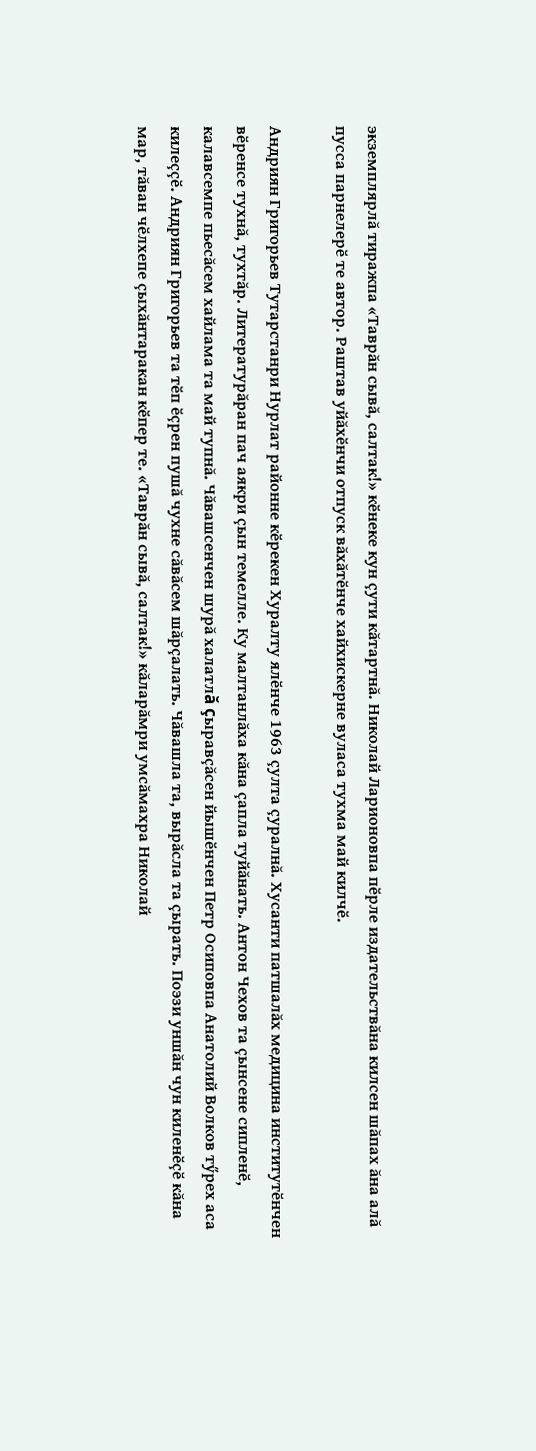экземплярлă тиражпа «Таврăн сывă, салтак!» кӗнеке кун çути кăтартнă. Николай Ларионовпа пӗрле издательствăна килсен шăпах ăна алă пусса парнелерӗ те автор. Раштав уйăхӗнчи отпуск вăхăтӗнче хайхискерне вуласа тухма май килчӗ.

Андриян Григорьев Тутарстанри Нурлат районне кӗрекен Хуралту ялӗнче 1963 çулта çуралнă. Хусанти патшалăх медицина институтӗнчен вӗренсе тухнă, тухтăр. Литературăран пач аякри çын темелле. Ку малтанлăха кăна çапла туйăнать. Антон Чехов та çынсене сипленӗ, калавсемпе пьесăсем хайлама та май тупнă. Чăвашсенчен шурă халатлă çыравçăсен йышӗнчен Петр Осиповпа Анатолий Волков тӳрех аса килеççӗ. Андриян Григорьев та тӗп ӗçрен пушă чухне сăвăсем шăрçалать. Чăвашла та, вырăсла та çырать. Поэзи уншăн чун киленӗçӗ кăна мар, тăван чӗлхепе çыхăнтаракан кӗпер те. «Таврăн сывă, салтак!» кăларăмри умсăмахра Николай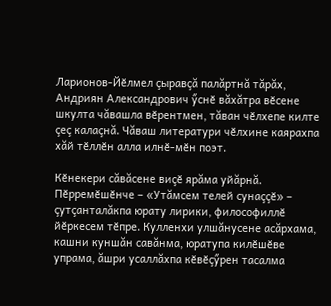Ларионов-Йӗлмел çыравçă палăртнă тăрăх, Андриян Александрович ӳснӗ вăхăтра вӗсене шкулта чăвашла вӗрентмен, тăван чӗлхепе килте çеç калаçнă. Чăваш литератури чӗлхине каярахпа хăй тӗллӗн алла илнӗ-мӗн поэт.

Кӗнекери сăвăсене виçӗ ярăма уйăрнă. Пӗрремӗшӗнче – «Утăмсем телей сунаççӗ» – çутçанталăкпа юрату лирики, философиллӗ йӗркесем тӗпре. Кулленхи улшăнусене асăрхама, кашни куншăн савăнма, юратупа килӗшӗве упрама, ăшри усаллăхпа кӗвӗçӳрен тасалма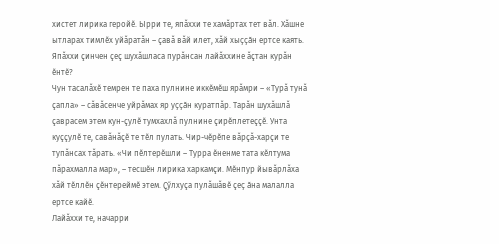хистет лирика геройӗ. Ырри те, япăххи те хамăртах тет вăл. Хăшне ытларах тимлӗх уйăратăн – çавă вăй илет, хăй хыççăн ертсе каять. Япăххи çинчен çеç шухăшласа пурăнсан лайăххине ăçтан курăн ӗнтӗ?
Чун тасалăхӗ темрен те паха пулнине иккӗмӗш ярăмри – «Турă тунă çапла» – сăвăсенче уйрăмах яр уççăн куратпăр. Тарăн шухăшлă çаврасем этем кун-çулӗ тумхахлă пулнине çирӗплетеççӗ. Унта куççулӗ те, савăнăçӗ те тӗл пулать. Чир-чӗрӗпе вăрçă-харçи те тупăнсах тăрать. «Чи пӗлтерӗшли – Турра ӗненме тата кӗлтума пăрахмалла мар», – тесшӗн лирика харкамçи. Мӗнпур йывăрлăха хăй тӗллӗн çӗнтереймӗ этем. Çӳлхуçа пулăшăвӗ çеç ăна малалла ертсе кайӗ.
Лайăххи те, начарри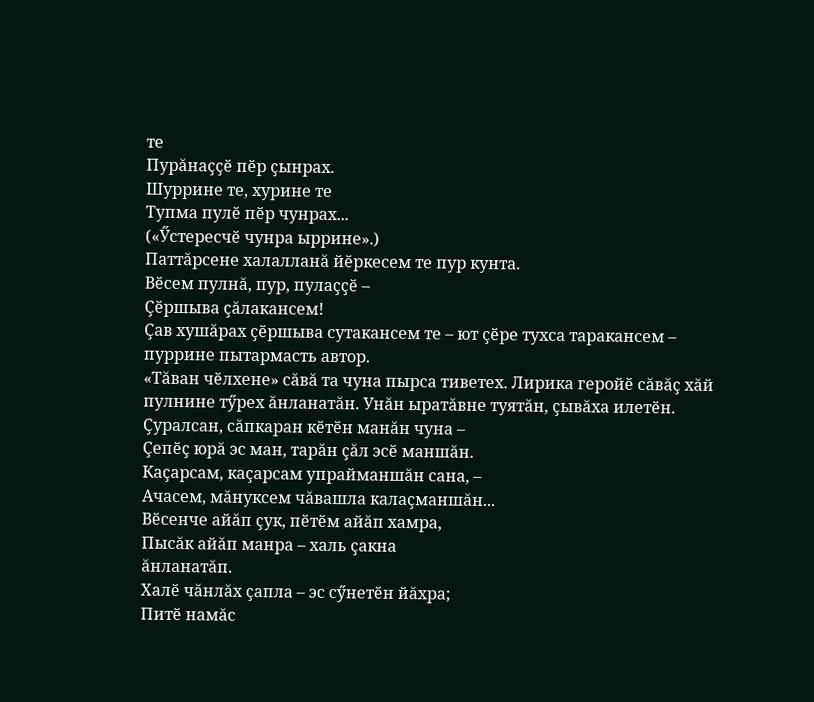те
Пурăнаççӗ пӗр çынрах.
Шуррине те, хурине те
Тупма пулӗ пӗр чунрах...
(«Ӳстересчӗ чунра ыррине».)
Паттăрсене халалланă йӗркесем те пур кунта.
Вӗсем пулнă, пур, пулаççӗ –
Çӗршыва çăлакансем!
Çав хушăрах çӗршыва сутакансем те – ют çӗре тухса таракансем – пуррине пытармасть автор.
«Тăван чӗлхене» сăвă та чуна пырса тиветех. Лирика геройӗ сăвăç хăй пулнине тӳрех ăнланатăн. Унăн ыратăвне туятăн, çывăха илетӗн.
Çуралсан, сăпкаран кӗтӗн манăн чуна –
Çепӗç юрă эс ман, тарăн çăл эсӗ маншăн.
Каçарсам, каçарсам упрайманшăн сана, –
Ачасем, мăнуксем чăвашла калаçманшăн...
Вӗсенче айăп çук, пӗтӗм айăп хамра,
Пысăк айăп манра – халь çакна
ăнланатăп.
Халӗ чăнлăх çапла – эс сӳнетӗн йăхра;
Питӗ намăс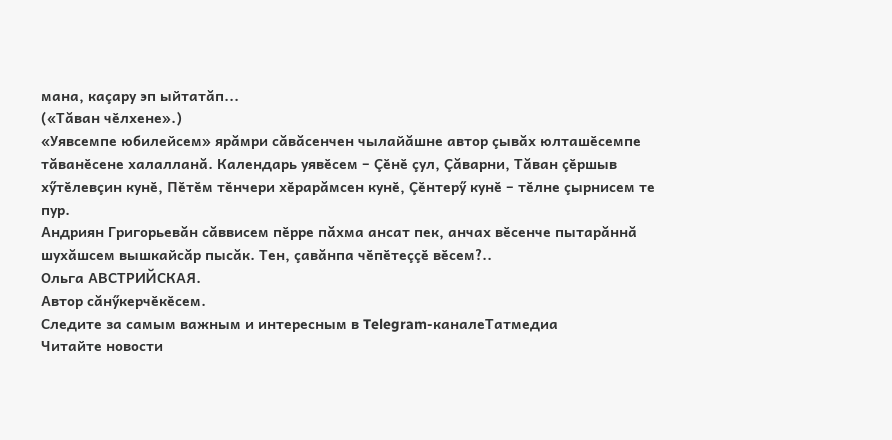мана, каçару эп ыйтатăп...
(«Тăван чӗлхене».)
«Уявсемпе юбилейсем» ярăмри сăвăсенчен чылайăшне автор çывăх юлташӗсемпе тăванӗсене халалланă. Календарь уявӗсем – Çӗнӗ çул, Çăварни, Тăван çӗршыв хӳтӗлевçин кунӗ, Пӗтӗм тӗнчери хӗрарăмсен кунӗ, Çӗнтерӳ кунӗ – тӗлне çырнисем те пур.
Андриян Григорьевăн сăввисем пӗрре пăхма ансат пек, анчах вӗсенче пытарăннă шухăшсем вышкайсăр пысăк. Тен, çавăнпа чӗпӗтеççӗ вӗсем?..
Ольга АВСТРИЙСКАЯ.
Автор сăнӳкерчӗкӗсем.
Следите за самым важным и интересным в Telegram-каналеТатмедиа
Читайте новости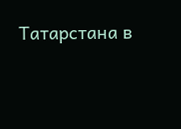Татарстана в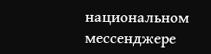национальном мессенджере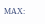MАХ: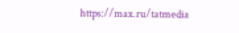https://max.ru/tatmedia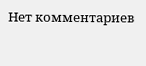Нет комментариев